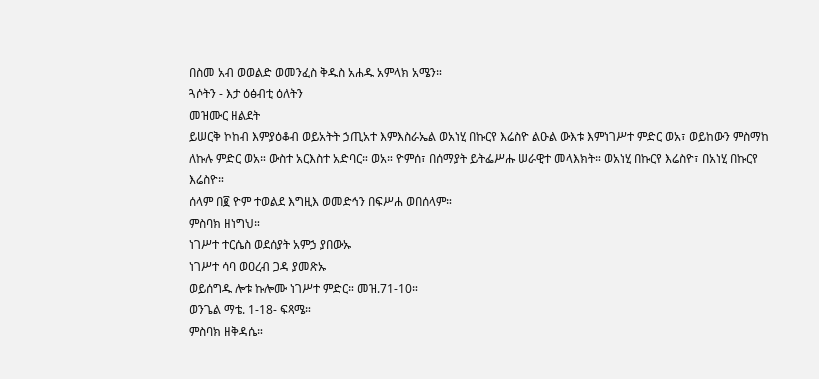በስመ አብ ወወልድ ወመንፈስ ቅዱስ አሐዱ አምላክ አሜን።
ጓሶትን - እታ ዕፅብቲ ዕለትን
መዝሙር ዘልደት
ይሠርቅ ኮከብ እምያዕቆብ ወይአትት ኃጢአተ እምእስራኤል ወአነሂ በኩርየ እሬስዮ ልዑል ውእቱ እምነገሥተ ምድር ወአ፣ ወይከውን ምስማከ ለኩሉ ምድር ወአ። ውስተ አርእስተ አድባር። ወአ። ዮምሰ፣ በሰማያት ይትፌሥሑ ሠራዊተ መላእክት። ወአነሂ በኩርየ እሬስዮ፣ በአነሂ በኩርየ እሬስዮ።
ሰላም በ፪ ዮም ተወልደ እግዚእ ወመድኅን በፍሥሐ ወበሰላም።
ምስባክ ዘነግህ።
ነገሥተ ተርሴስ ወደሰያት አምኃ ያበውኡ
ነገሥተ ሳባ ወዐረብ ጋዳ ያመጽኡ
ወይሰግዱ ሎቱ ኩሎሙ ነገሥተ ምድር። መዝ.71-10።
ወንጌል ማቴ. 1-18- ፍጻሜ።
ምስባክ ዘቅዳሴ።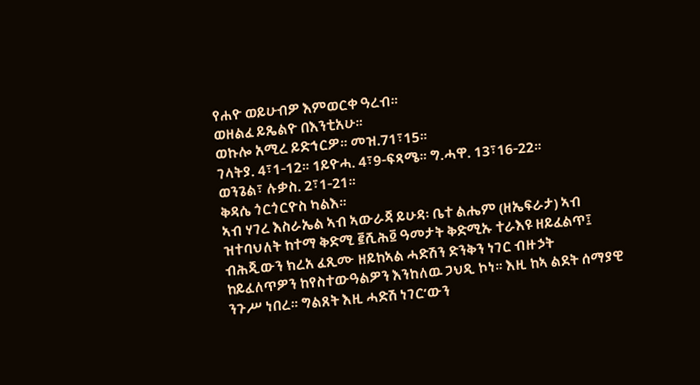የሐዮ ወይሁብዎ እምወርቀ ዓረብ።
ወዘልፈ ይጼልዮ በእንቲአሁ።
ወኩሎ አሚረ ይድኅርዎ። መዝ.71፣15።
ገላትያ. 4፣1-12። 1ይዮሓ. 4፣9-ፍጻሜ። ግ.ሓዋ. 13፣16-22።
ወንጌል፣ ሉቃስ. 2፣1-21።
ቅዳሴ ጎርጎርዮስ ካልእ።
ኣብ ሃገረ እስራኤል ኣብ ኣውራጃ ይሁዳ፡ ቤተ ልሔም (ዘኤፍራታ) ኣብ ዝተባህለት ከተማ ቅድሚ ፪ሺሕ፬ ዓመታት ቅድሚኡ ተራእዩ ዘይፈልጥ፤ ብሕጂውን ክረአ ፈጺሙ ዘይከኣል ሓድሽን ድንቅን ነገር ብዙኃት ከይፈለጥዎን ከየስተውዓልዎን እንከለዉ ጋህዲ ኮነ። እዚ ከኣ ልደት ሰማያዊ ንጉሥ ነበረ። ግልጸት እዚ ሓድሽ ነገር’ውን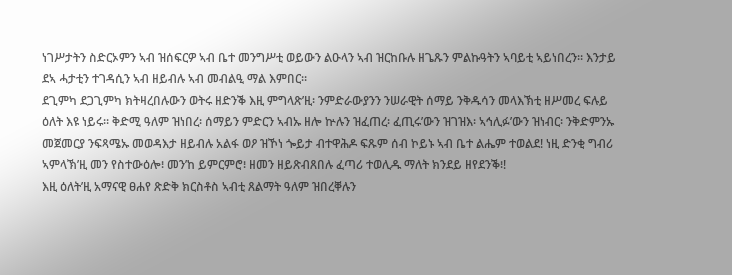ነገሥታትን ስድርኦምን ኣብ ዝሰፍርዎ ኣብ ቤተ መንግሥቲ ወይውን ልዑላን ኣብ ዝርከቡሉ ዘጌጹን ምልኩዓትን ኣባይቲ ኣይነበረን። እንታይ ደኣ ሓታቲን ተገዳሲን ኣብ ዘይብሉ ኣብ መብልዒ ማል እምበር።
ደጊምካ ደጋጊምካ ክትዛረበሉውን ወትሩ ዘድንቕ እዚ ምግላጽ’ዚ፡ ንምድራውያንን ንሠራዊት ሰማይ ንቅዱሳን መላእኽቲ ዘሥመረ ፍሉይ ዕለት እዩ ነይሩ። ቅድሚ ዓለም ዝነበረ፡ ሰማይን ምድርን ኣብኡ ዘሎ ኵሉን ዝፈጠረ፡ ፈጢሩ’ውን ዝገዝእ፡ ኣኅሊፉ’ውን ዝነብር፡ ንቅድምንኡ መጀመርያ ንፍጻሜኡ መወዳእታ ዘይብሉ አልፋ ወዖ ዝኾነ ጐይታ ብተዋሕዶ ፍጹም ሰብ ኮይኑ ኣብ ቤተ ልሔም ተወልደ! ነዚ ድንቂ ግብሪ ኣምላኽ’ዚ መን የስተውዕሎ፧ መን’ከ ይምርምሮ፧ ዘመን ዘይጽብጸበሉ ፈጣሪ ተወሊዱ ማለት ክንደይ ዘየደንቕ፧!
እዚ ዕለት’ዚ አማናዊ ፀሐየ ጽድቅ ክርስቶስ ኣብቲ ጸልማት ዓለም ዝበረቐሉን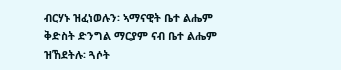ብርሃኑ ዝፈነወሉን፡ ኣማናዊት ቤተ ልሔም ቅድስት ድንግል ማርያም ናብ ቤተ ልሔም ዝኸደትሉ፡ ጓሶት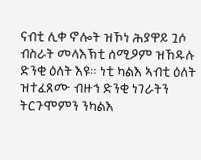ናብቲ ሊቀ ኖሎት ዝኾነ ሕያዋይ ጓሶ ብስራት መላእኽቲ ሰሚዖም ዝኸዱሉ ድንቂ ዕለት እዩ። ነቲ ካልእ ኣብቲ ዕለት ዝተፈጸሙ ብዙኅ ድንቂ ነገራትን ትርጉሞምን ንካልእ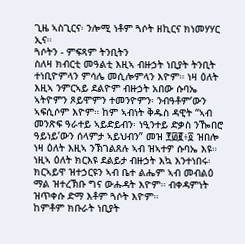ጊዜ ኣስጊርና፡ ንሎሚ ነቶም ጓሶት ዘኪርና ክነመሃሃር ኢና።
ጓሶትን - ምፍጻም ትንቢትን
ስለዛ ክብርቲ መዓልቲ እዚኣ ብዙኃት ነቢያት ትንቢት ተነቢዮምላን ምሳሌ መሲሎምላን እዮም። ነዛ ዕለት እዚኣ ንምርኣይ ደልዮም ብዙኃት አበው ሱባኤ ኣትዮምን ጾይሞምን ተመንዮምን፡ ንብዓቶም’ውን ኣፍሲሶም እዮም። ከም ኣብነት ቅዱስ ዳዊት “ኣብ መንጽፍ ዓራተይ ኣይድይብን፡ ነዒንተይ ድቃስ ንዀበሮ ዓይነይ’ውን ሰላምታ ኣይህብን” መዝ ፻፴፪፥፬ ዝበሎ ነዛ ዕለት እዚኣ ንኽገልጸሉ ኣብ ዝኣተዎ ሱባኤ እዩ። ነዚኣ ዕለት ክርእዩ ደልይታ ብዙኃት እኳ እንተነበሩ፡ ክርኣይዋ ዝተኃርዩን ኣብ ቤተ ልሔም ኣብ መብልዕ ማል ዝተረኽቡ ግና ውሑዳት እዮም። ብቀዳምነት ዝጥቀሱ ድማ እቶም ጓሶት እዮም።
ከምቶም ክቡራት ነቢያት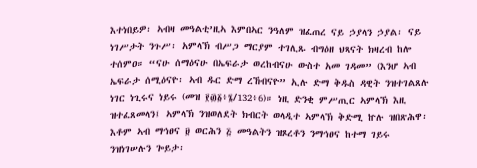እተነበይዎ፡ ኣብዛ መዓልቲ’ዚኣ እምበኣር ንዓለም ዝፈጠረ ናይ ኃያላን ኃያል፡ ናይ ነገሥታት ንጉሥ፡ አምላኽ ብሥጋ ማርያም ተገሊጹ ብግዕዘ ህጻናት ክዛረብ ከሎ ተሰምዐ። “ናሁ ሰማዕናሁ በኤፍራታ ወረከብናሁ ውስተ አመ ገዳመ” (እንሆ ኣብ ኤፍራታ ሰሚዕናዮ፡ ኣብ ዱር ድማ ረኸብናዮ” ኢሉ ድማ ቅዱስ ዳዊት ንዝተገልጸሉ ነገር ነጊሩና ነይሩ (መዝ ፻፴፩፥፮/132፥6)። ነዚ ድንቂ ምሥጢር ኣምላኽ እዚ ዝተፈጸመላን፤ ኣምላኽ ንዝወለደት ክብርት ወላዲተ ኣምላኽ ቅድሚ ኵሉ ዝበጽሕዋ፡ እቶም ኣብ ማኅፀና ፱ ወርሕን ፭ መዓልትን ዝጾረቶን ንማኅፀና ከተማ ገይሩ ንዝነገሠሉን ጐይታ፡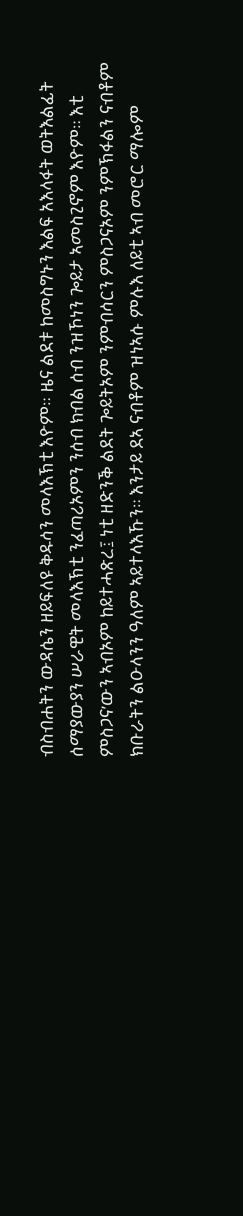ብስብሐትን ውዳሴን ዘይፍለዩ ቅዱሳን መላእኽቲ እዮም። ዜና ልደቱ ከመስግኑን እልፍ አእላፋት ወትእልፊት ሰማያውያን ሠራዊት መላእኽቲ ንፈጣሪኦምን ንሰብ ክብል ሰብ ንዝኾነን ጐይታ ኣመስጊኖም እዮም። እቲ ምስጋና’ውን ኣብኦም ከይተሓጽረ፤ ነቲ ዘድንቕ ልደት ጐይትኦም ንምብሳርን ምስጋናኦም ንምኽፋልን ናብቶም ክቡራትን ልዑላንን ዓለም ኣይተላእኹን። እንታይ ደኣ ናብቶም ዝነኣሱ ምሉእ ለይቲ ኣብ መሮር ማሎም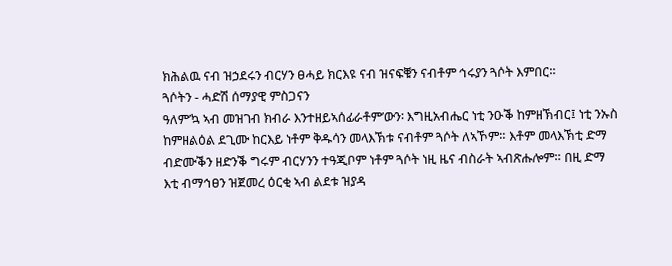ክሕልዉ ናብ ዝኃደሩን ብርሃን ፀሓይ ክርእዩ ናብ ዝናፍቑን ናብቶም ኅሩያን ጓሶት እምበር።
ጓሶትን - ሓድሽ ሰማያዊ ምስጋናን
ዓለም’ኳ ኣብ መዝገብ ክብራ እንተዘይኣሰፊራቶም’ውን፡ እግዚአብሔር ነቲ ንዑቕ ከምዘኽብር፤ ነቲ ንኡስ ከምዘልዕል ደጊሙ ከርእይ ነቶም ቅዱሳን መላእኽቱ ናብቶም ጓሶት ለኣኾም። እቶም መላእኽቲ ድማ ብድሙቕን ዘድንቕ ግሩም ብርሃንን ተዓጂቦም ነቶም ጓሶት ነዚ ዜና ብስራት ኣብጽሑሎም። በዚ ድማ እቲ ብማኅፀን ዝጀመረ ዕርቂ ኣብ ልደቱ ዝያዳ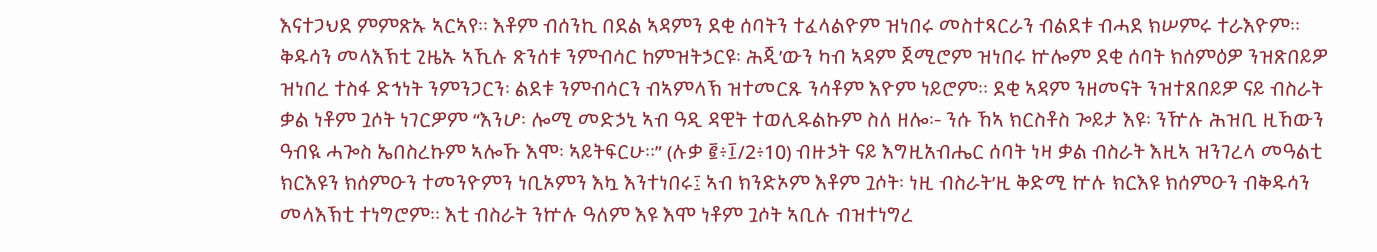እናተጋህደ ምምጽኡ ኣርኣየ። እቶም ብሰንኪ በደል ኣዳምን ደቂ ሰባትን ተፈላልዮም ዝነበሩ መስተጻርራን ብልደቱ ብሓደ ክሠምሩ ተራእዮም።
ቅዱሳን መላእኽቲ ጊዜኡ ኣኺሉ ጽንሰቱ ንምብሳር ከምዝትኃርዩ፡ ሕጂ’ውን ካብ ኣዳም ጀሚሮም ዝነበሩ ኵሎም ደቂ ሰባት ክሰምዕዎ ንዝጽበይዎ ዝነበረ ተስፋ ድኅነት ንምንጋርን፡ ልደቱ ንምብሳርን ብኣምላኽ ዝተመርጹ ንሳቶም እዮም ነይሮም። ደቂ ኣዳም ንዘመናት ንዝተጸበይዎ ናይ ብስራት ቃል ነቶም ጓሶት ነገርዎም “እንሆ፡ ሎሚ መድኃኒ ኣብ ዓዲ ዳዊት ተወሊዱልኩም ስለ ዘሎ፡- ንሱ ኸኣ ክርስቶስ ጐይታ እዩ፡ ንዅሉ ሕዝቢ ዚኸውን ዓብዪ ሓጐስ ኤበስረኩም ኣሎኹ እሞ፡ ኣይትፍርሁ።” (ሉቃ ፪፥፲/2፥10) ብዙኃት ናይ እግዚአብሔር ሰባት ነዛ ቃል ብስራት እዚኣ ዝንገረላ መዓልቲ ክርእዩን ክሰምዑን ተመንዮምን ነቢኦምን እኳ እንተነበሩ፤ ኣብ ክንድኦም እቶም ጓሶት፡ ነዚ ብስራት’ዚ ቅድሚ ኵሉ ክርእዩ ክሰምዑን ብቅዱሳን መላእኽቲ ተነግሮም። እቲ ብስራት ንኵሉ ዓለም እዩ እሞ ነቶም ጓሶት ኣቢሉ ብዝተነግረ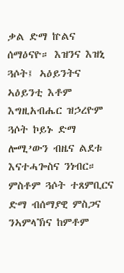ቃል ድማ ኵልና ሰማዕናዮ። እዝንና እዝኒ ጓሶት፤ ኣዕይንትና ኣዕይንቲ እቶም እግዚአብሔር ዝኃረዮም ጓሶት ኮይኑ ድማ ሎሚ’ውን ብዜና ልደቱ እናተሓጐስና ንነብር። ምስቶም ጓሶት ተጸምቢርና ድማ ብሰማያዊ ምስጋና ንኣምላኽና ከምቶም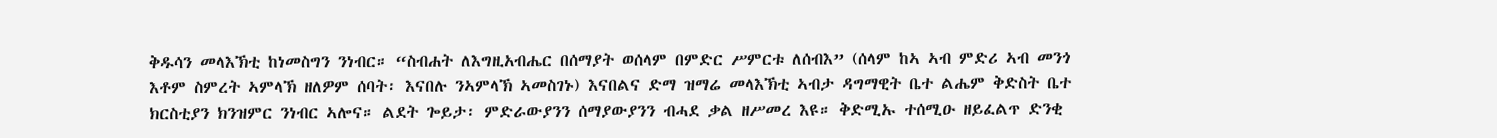ቅዱሳን መላእኽቲ ከነመስግን ንነብር። “ስብሐት ለእግዚአብሔር በሰማያት ወሰላም በምድር ሥምርቱ ለሰብእ” (ሰላም ከኣ ኣብ ምድሪ ኣብ መንጎ እቶም ስምረት ኣምላኽ ዘለዎም ሰባት፡ እናበሉ ንኣምላኽ ኣመስገኑ) እናበልና ድማ ዝማሬ መላእኽቲ ኣብታ ዳግማዊት ቤተ ልሔም ቅድስት ቤተ ክርስቲያን ክንዝምር ንነብር ኣሎና። ልደት ጐይታ፡ ምድራውያንን ሰማያውያንን ብሓደ ቃል ዘሥመረ እዩ። ቅድሚኡ ተሰሚዑ ዘይፈልጥ ድንቂ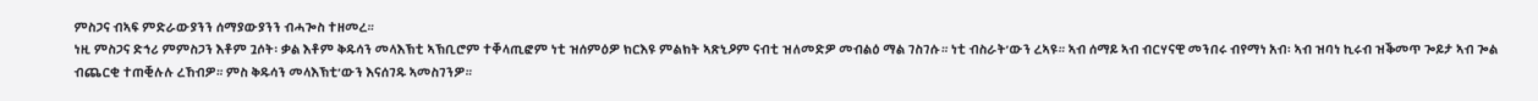ምስጋና ብኣፍ ምድራውያንን ሰማያውያንን ብሓጐስ ተዘመረ።
ነዚ ምስጋና ድኅሪ ምምስጋን እቶም ጓሶት፡ ቃል እቶም ቅዱሳን መላእኽቲ ኣኽቢሮም ተቐላጢፎም ነቲ ዝሰምዕዎ ክርእዩ ምልክት ኣጽኒዖም ናብቲ ዝለመድዎ መብልዕ ማል ገስገሱ። ነቲ ብስራት’ውን ረኣዩ። ኣብ ሰማይ ኣብ ብርሃናዊ መንበሩ ብየማነ አብ፡ ኣብ ዝባነ ኪሩብ ዝቕመጥ ጐይታ ኣብ ጐል ብጨርቂ ተጠቒሉሉ ረኸብዎ። ምስ ቅዱሳን መላእኽቲ’ውን እናሰገዱ ኣመስገንዎ።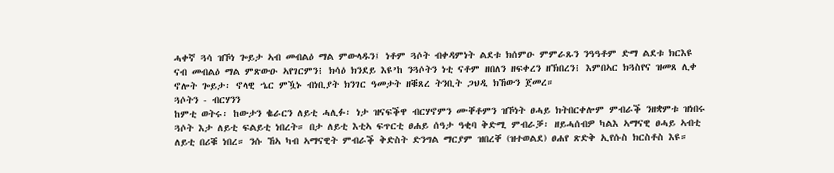ሓቀኛ ጓሳ ዝኾነ ጐይታ ኣብ መብልዕ ማል ምውላዱን፤ ነቶም ጓሶት ብቀዳምነት ልደቱ ክሰምዑ ምምራጹን ንዓዓቶም ድማ ልደቱ ክርእዩ ናብ መብልዕ ማል ምጽውዑ ኣየገርምን፧ ክሳዕ ክንደይ እዩ’ከ ንጓሶትን ነቲ ናቶም ዘበለን ዘፍቀረን ዘኽበረን፧ እምበኣር ክጓስየና ዝመጸ ሊቀ ኖሎት ጐይታ፡ ኖላዊ ኄር ምዃኑ ብነቢያት ክንገር ዓመታት ዘቑጸረ ትንቢት ጋህዲ ክኸውን ጀመረ።
ጓሶትን - ብርሃንን
ከምቲ ወትሩ፡ ከውታን ቈራርን ለይቲ ሓሊፉ፡ ነታ ዝናፍቕዋ ብርሃኖምን ሙቐቶምን ዝኾነት ፀሓይ ክትበርቀሎም ምብራቕ ንዘቋምቱ ዝነበሩ ጓሶት እታ ለይቲ ፍልይቲ ነበረት። በታ ለይቲ እቲኣ ፍጥርቲ ፀሐይ ሰዓታ ዓቂባ ቅድሚ ምብራቓ፡ ዘይሓሰብዎ ካልእ ኣማናዊ ፀሓይ ኣብቲ ለይቲ በሪቑ ነበረ። ንሱ ኸኣ ካብ ኣማናዊት ምብራቕ ቅድስት ድንግል ማርያም ዝበረቐ (ዝተወልደ) ፀሐየ ጽድቅ ኢየሱስ ክርስቶስ እዩ።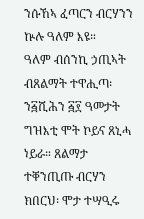ንሱኸኣ ፈጣርን ብርሃንን ኵሉ ዓለም እዩ።
ዓለም ብሰንኪ ኃጢኣት ብጸልማት ተዋሒጣ፡ ን፭ሺሕን ፭፻ ዓመታት ግዝእቲ ሞት ኮይና ጸኒሓ ነይራ። ጸልማታ ተቐንጢጡ ብርሃን ክበርህ፡ ሞታ ተሣዒሩ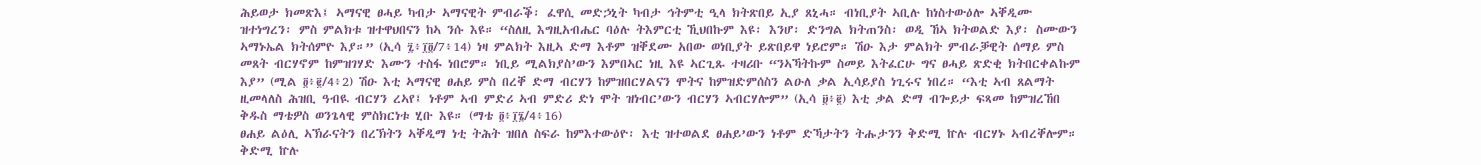ሕይወታ ክመጽእ፤ ኣማናዊ ፀሓይ ካብታ ኣማናዊት ምብራቕ፡ ፈዋሲ መድኃኒት ካብታ ኅትምቲ ዒላ ክትጽበይ ኢያ ጸኒሓ። ብነቢያት ኣቢሉ ከነስተውዕሎ ኣቐዲሙ ዝተነግረን፡ ምስ ምልክቱ ዝተዋህበናን ከኣ ንሱ እዩ። “ስለዚ እግዚአብሔር ባዕሉ ትእምርቲ ኺህበኩም እዩ፡ እንሆ፡ ድንግል ክትጠንስ፡ ወዲ ኸኣ ክትወልድ እያ፡ ስሙውን ኣማኑኤል ክትሰምዮ እያ።” (ኢሳ ፯፥፲፬/7፥14) ነዛ ምልክት እዚኣ ድማ እቶም ዝቐደሙ አበው ወነቢያት ይጽበይዋ ነይሮም። ሽዑ እታ ምልክት ምብራቓዊት ሰማይ ምስ መጸት ብርሃኖም ከምዝገሃድ እሙን ተስፋ ነበሮም። ነቢይ ሚልክያስ’ውን እምበኣር ነዚ እዩ ኣርጊጹ ተዛሪቡ “ንኣኻትኩም ስመይ እትፈርሁ ግና ፀሓይ ጽድቂ ክትበርቀልኩም እያ” (ሚል ፬፥፪/4፥2) ሽዑ እቲ ኣማናዊ ፀሐይ ምስ በረቐ ድማ ብርሃን ከምዝበርሃልናን ሞትና ከምዝድምሰስን ልዑለ ቃል ኢሳይያስ ነጊሩና ነበረ። “እቲ ኣብ ጸልማት ዚመላለስ ሕዝቢ ዓብዪ ብርሃን ረኣየ፤ ነቶም ኣብ ምድሪ ኣብ ምድሪ ድነ ሞት ዝነብር’ውን ብርሃን ኣብርሃሎም” (ኢሳ ፱፥፪) እቲ ቃል ድማ ብጐይታ ፍጻመ ከምዝረኸበ ቅዱስ ማቴዎስ ወንጌላዊ ምስክርነቱ ሂቡ እዩ። (ማቴ ፬፥፲፮/4፥16)
ፀሐይ ልዕሊ ኣኽራናትን በረኽትን ኣቐዲማ ነቲ ትሕት ዝበለ ስፍራ ከምእተውዕዮ፡ እቲ ዝተወልደ ፀሐይ’ውን ነቶም ድኻታትን ትሑታንን ቅድሚ ኵሉ ብርሃኑ ኣብረቐሎም። ቅድሚ ኵሉ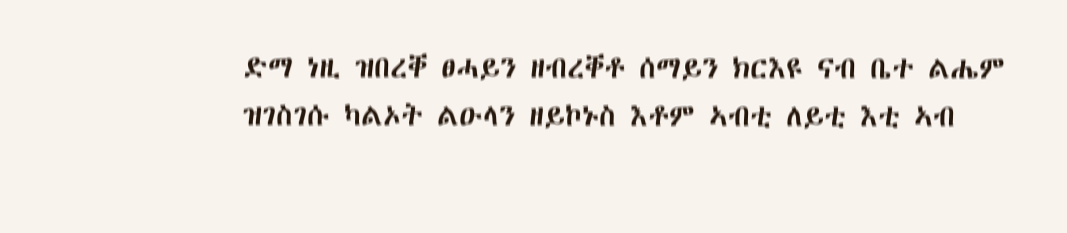ድማ ነዚ ዝበረቐ ፀሓይን ዘብረቐቶ ሰማይን ክርእዩ ናብ ቤተ ልሔም ዝገስገሱ ካልኦት ልዑላን ዘይኮኑስ እቶም ኣብቲ ለይቲ እቲ ኣብ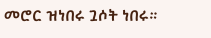መሮር ዝነበሩ ጓሶት ነበሩ።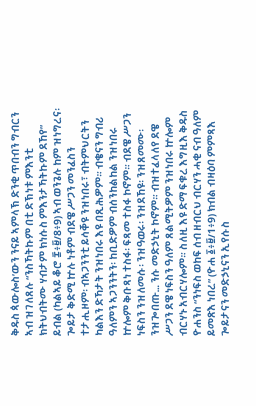ቅዱስ ጳውሎስ’ውን ንናይ ኣምላኽ ድንቂ ጥበብን ግብርን ኣብ ዝገለጸሉ “ንስኻትኩም በቲ ድኽነቱ ምእንቲ ክትህብትሙ ሃብታም ክነሱስ ምእንታኻትኩም ደኸየ” ይብል (ካልኣይ ቆሮ ፰፥፱/8፥9) ኣብ ወንጌሉ ከም ዝነግረና፡ ጐይታ ቅድሚ ኵሉ ነቶም ብደዌ ሥጋን መንፈስን ተታሒዞም፡ ብኣጋንንቲ ይሳቐዩ ንዝነበሩ፣ ብትምህርትን ካልእን ድኻታት ንዝነበሩ እዩ በጺሕዎም። ብቄናን ግብሪ ዓለምን ኣጋንንትን፡ ከቢድዎም ብሰንከልከል ንዝነበሩ ኵሎም ቅቡጻነ ተስፋ፡ ፍጻመ ተስፋ ኮኖም። ብደዌ ሥጋን ነፍስን ንዝለመሱ፡ ንዝዓወሩ፡ ንዝደኸዩ፡ ንዝጸመሙ፡ ንዝጐበጡ… ንሱ መድኃኒት ኮኖም። ብዝተፈላለየ ደዌ ሥጋን ደዌ ነፍስን ዓለም ጸልሚትዎም ንዝነበሩ ኵሎም ብርሃኑ አብርሃሎም። ስለዚ እዩ ድማ ፍቁረ እግዚእ ቅዱስ ዮሐንስ “ንነፍስ ወከፍ ሰብ ዘብርህ ብርሃን ሓቂ ናብ ዓለም ይመጽእ ነበረ” (ዮሐ ፩፥፱/1፥9) ክብል ብዛዕባ ምምጻእ ጐይታናን መድኃኒናን ኢየሱስ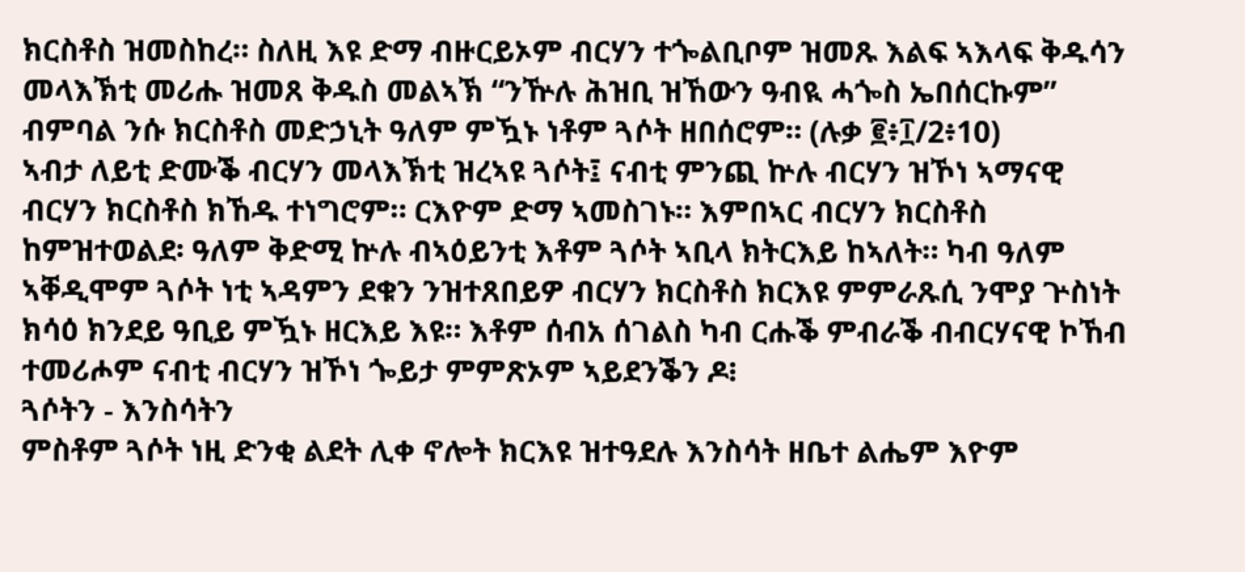ክርስቶስ ዝመስከረ። ስለዚ እዩ ድማ ብዙርይኦም ብርሃን ተጐልቢቦም ዝመጹ እልፍ ኣእላፍ ቅዱሳን መላእኽቲ መሪሑ ዝመጸ ቅዱስ መልኣኽ “ንዅሉ ሕዝቢ ዝኸውን ዓብዪ ሓጐስ ኤበሰርኩም” ብምባል ንሱ ክርስቶስ መድኃኒት ዓለም ምዃኑ ነቶም ጓሶት ዘበሰሮም። (ሉቃ ፪፥፲/2፥10)
ኣብታ ለይቲ ድሙቕ ብርሃን መላእኽቲ ዝረኣዩ ጓሶት፤ ናብቲ ምንጪ ኵሉ ብርሃን ዝኾነ ኣማናዊ ብርሃን ክርስቶስ ክኸዱ ተነግሮም። ርእዮም ድማ ኣመስገኑ። እምበኣር ብርሃን ክርስቶስ ከምዝተወልደ፡ ዓለም ቅድሚ ኵሉ ብኣዕይንቲ እቶም ጓሶት ኣቢላ ክትርእይ ከኣለት። ካብ ዓለም ኣቐዲሞም ጓሶት ነቲ ኣዳምን ደቁን ንዝተጸበይዎ ብርሃን ክርስቶስ ክርእዩ ምምራጹሲ ንሞያ ጕስነት ክሳዕ ክንደይ ዓቢይ ምዃኑ ዘርእይ እዩ። እቶም ሰብአ ሰገልስ ካብ ርሑቕ ምብራቕ ብብርሃናዊ ኮኸብ ተመሪሖም ናብቲ ብርሃን ዝኾነ ጐይታ ምምጽኦም ኣይደንቕን ዶ፧
ጓሶትን - እንስሳትን
ምስቶም ጓሶት ነዚ ድንቂ ልደት ሊቀ ኖሎት ክርእዩ ዝተዓደሉ እንስሳት ዘቤተ ልሔም እዮም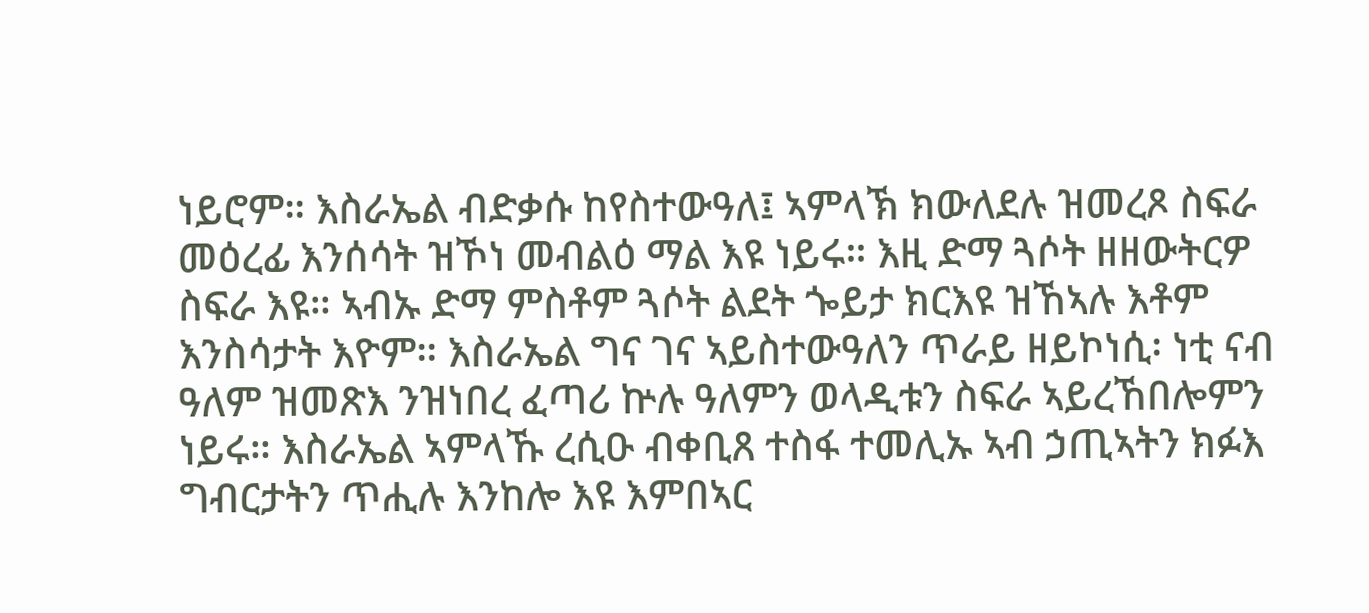ነይሮም። እስራኤል ብድቃሱ ከየስተውዓለ፤ ኣምላኽ ክውለደሉ ዝመረጾ ስፍራ መዕረፊ እንሰሳት ዝኾነ መብልዕ ማል እዩ ነይሩ። እዚ ድማ ጓሶት ዘዘውትርዎ ስፍራ እዩ። ኣብኡ ድማ ምስቶም ጓሶት ልደት ጐይታ ክርእዩ ዝኸኣሉ እቶም እንስሳታት እዮም። እስራኤል ግና ገና ኣይስተውዓለን ጥራይ ዘይኮነሲ፡ ነቲ ናብ ዓለም ዝመጽእ ንዝነበረ ፈጣሪ ኵሉ ዓለምን ወላዲቱን ስፍራ ኣይረኸበሎምን ነይሩ። እስራኤል ኣምላኹ ረሲዑ ብቀቢጸ ተስፋ ተመሊኡ ኣብ ኃጢኣትን ክፉእ ግብርታትን ጥሒሉ እንከሎ እዩ እምበኣር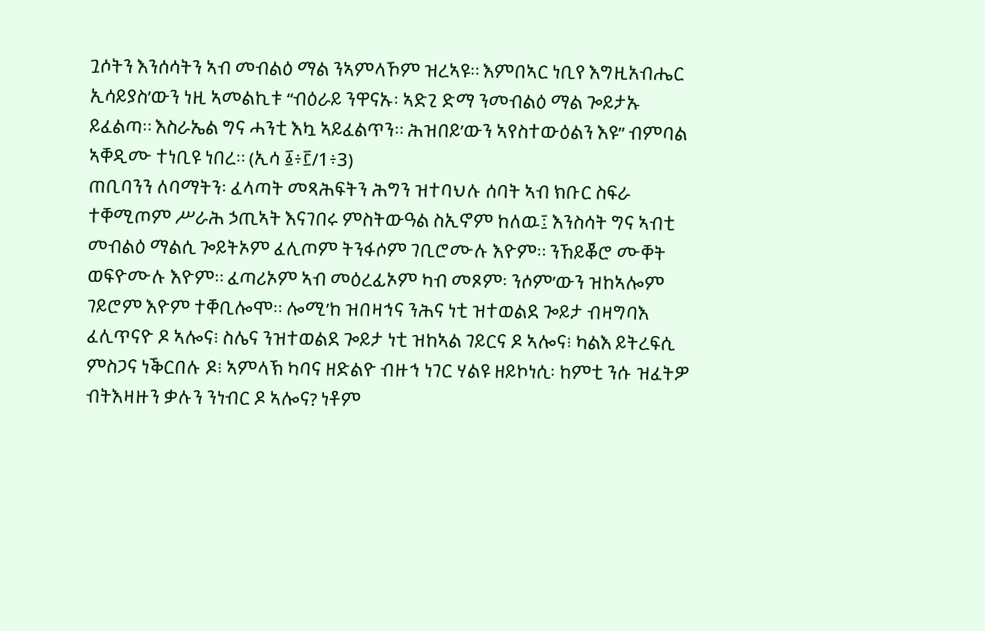ጓሶትን እንሰሳትን ኣብ መብልዕ ማል ንኣምላኾም ዝረኣዩ። እምበኣር ነቢየ እግዚአብሔር ኢሳይያስ’ውን ነዚ ኣመልኪቱ “ብዕራይ ንዋናኡ፡ ኣድጊ ድማ ንመብልዕ ማል ጐይታኡ ይፈልጣ። እስራኤል ግና ሓንቲ እኳ ኣይፈልጥን። ሕዝበይ’ውን ኣየስተውዕልን እዩ” ብምባል ኣቐዲሙ ተነቢዩ ነበረ። (ኢሳ ፩፥፫/1፥3)
ጠቢባንን ለባማትን፡ ፈላጣት መጻሕፍትን ሕግን ዝተባህሉ ሰባት ኣብ ክቡር ስፍራ ተቐሚጦም ሥራሕ ኃጢኣት እናገበሩ ምስትውዓል ስኢኖም ከለዉ፤ እንስሳት ግና ኣብቲ መብልዕ ማልሲ ጐይትኦም ፈሊጦም ትንፋሶም ገቢሮሙሉ እዮም። ንኸይቖሮ ሙቐት ወፍዮሙሉ እዮም። ፈጣሪኦም ኣብ መዕረፊኦም ካብ መጾም፡ ንሶም’ውን ዝከኣሎም ገይሮም እዮም ተቐቢሎሞ። ሎሚ’ከ ዝበዛኅና ንሕና ነቲ ዝተወልደ ጐይታ ብዛግባእ ፈሊጥናዮ ዶ ኣሎና፧ ስሌና ንዝተወልደ ጐይታ ነቲ ዝከኣል ገይርና ዶ ኣሎና፧ ካልእ ይትረፍሲ ምስጋና ነቕርበሉ ዶ፧ ኣምላኽ ካባና ዘድልዮ ብዙኅ ነገር ሃልዩ ዘይኮነሲ፡ ከምቲ ንሱ ዝፈትዎ ብትእዛዙን ቃሉን ንነብር ዶ ኣሎና? ነቶም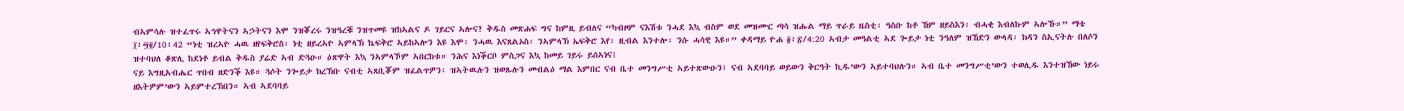ብኣምሳሉ ዝተፈጥሩ ኣኅዋትናን ኣኃትናን እሞ ንዝቖረሩ ንዝዓረቑ ንዝጥመዩ ዝከኣልና ዶ ገይርና ኣሎና? ቅዱስ መጽሐፍ ግና ከምዚ ይብለና “ካብዞም ናእሽቱ ንሓደ እኳ ብስም ወደ መዝሙር ጣሳ ዝሑል ማይ ጥራይ ዜስቲ፡ ዓስቡ ከቶ ኸም ዘይስእን፡ ብሓቂ እብለኩም ኣሎኹ።” ማቴ ፲፥፵፪/10፥42 “ነቲ ዝረኣዮ ሓዉ ዘየፍቅሮስ፡ ነቲ ዘይረኣዮ ኣምላኽ ኬፍቅሮ ኣይከኣሎን እዩ እሞ፡ ንሓዉ እናጸልኦስ፡ ንኣምላኽ ኤፍቅሮ እየ፡ ዚብል እንተሎ፡ ንሱ ሓሳዊ እዩ።” ቀዳማይ ዮሐ ፬፥፳/4:20 ኣብታ መዓልቲ ኣደ ጐይታ ነቲ ንዓለም ዝኸድን ውላዳ፡ ክዳን ስኢናትሉ በለሶን ዝተባህለ ቆጽሊ ከደነቶ ይብል ቅዱስ ያሬድ ኣብ ድጓዑ። ዕጽዋት እኳ ንኣምላኾም ኣበርከቱ። ንሕና እነቕርቦ ምስጋና እኳ ከመይ ገይሩ ይሰኣነና፧
ናይ እግዚአብሔር ጥበብ ዘድንቕ እዩ። ጓሶት ንጐይታ ክረኽቡ ናብቲ ኣጸቢቖም ዝፈልጥዎን፡ ዝኣትዉሉን ዝወጹሉን መብልዕ ማል እምበር ናብ ቤተ መንግሥቲ ኣይተጽውዑን፤ ናብ ኣደባባይ ወይውን ቅርዓት ኪዱ’ውን ኣይተባህሉን። ኣብ ቤተ መንግሥቲ’ውን ተወሊዱ እንተዝኸው ነይሩ ዘእትዎም’ውን ኣይምተረኽበን። ኣብ ኣደባባይ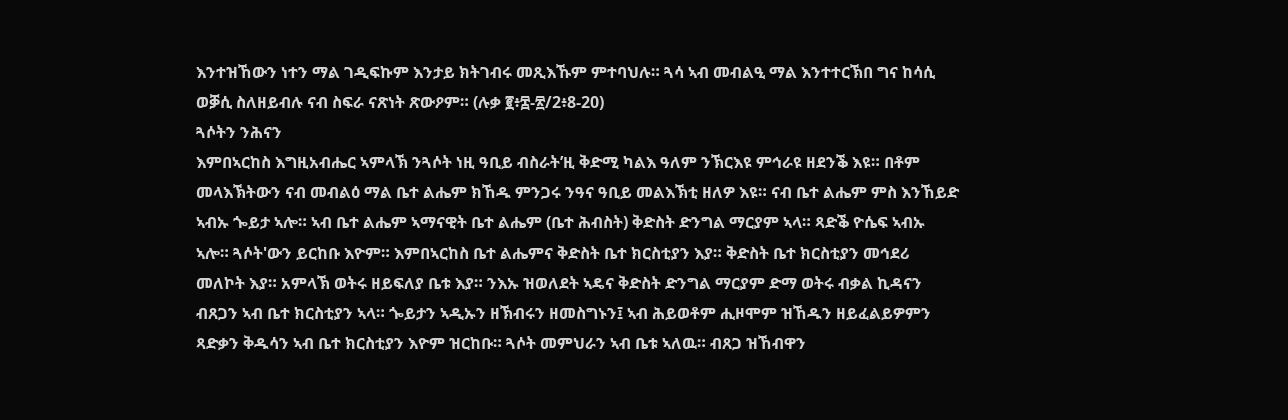እንተዝኸውን ነተን ማል ገዲፍኩም እንታይ ክትገብሩ መጺእኹም ምተባህሉ። ጓሳ ኣብ መብልዒ ማል እንተተርኽበ ግና ከሳሲ ወቓሲ ስለዘይብሉ ናብ ስፍራ ናጽነት ጽውዖም። (ሉቃ ፪፥፰-፳/2፥8-20)
ጓሶትን ንሕናን
እምበኣርከስ እግዚአብሔር ኣምላኽ ንጓሶት ነዚ ዓቢይ ብስራት’ዚ ቅድሚ ካልእ ዓለም ንኽርእዩ ምኅራዩ ዘደንቕ እዩ። በቶም መላእኽትውን ናብ መብልዕ ማል ቤተ ልሔም ክኸዱ ምንጋሩ ንዓና ዓቢይ መልእኽቲ ዘለዎ እዩ። ናብ ቤተ ልሔም ምስ እንኸይድ ኣብኡ ጐይታ ኣሎ። ኣብ ቤተ ልሔም ኣማናዊት ቤተ ልሔም (ቤተ ሕብስት) ቅድስት ድንግል ማርያም ኣላ። ጻድቕ ዮሴፍ ኣብኡ ኣሎ። ጓሶት'ውን ይርከቡ እዮም። እምበኣርከስ ቤተ ልሔምና ቅድስት ቤተ ክርስቲያን እያ። ቅድስት ቤተ ክርስቲያን መኅደሪ መለኮት እያ። አምላኽ ወትሩ ዘይፍለያ ቤቱ እያ። ንእኡ ዝወለደት ኣዴና ቅድስት ድንግል ማርያም ድማ ወትሩ ብቃል ኪዳናን ብጸጋን ኣብ ቤተ ክርስቲያን ኣላ። ጐይታን ኣዲኡን ዘኽብሩን ዘመስግኑን፤ ኣብ ሕይወቶም ሒዞሞም ዝኸዱን ዘይፈልይዎምን ጻድቃን ቅዱሳን ኣብ ቤተ ክርስቲያን እዮም ዝርከቡ። ጓሶት መምህራን ኣብ ቤቱ ኣለዉ። ብጸጋ ዝኸብዋን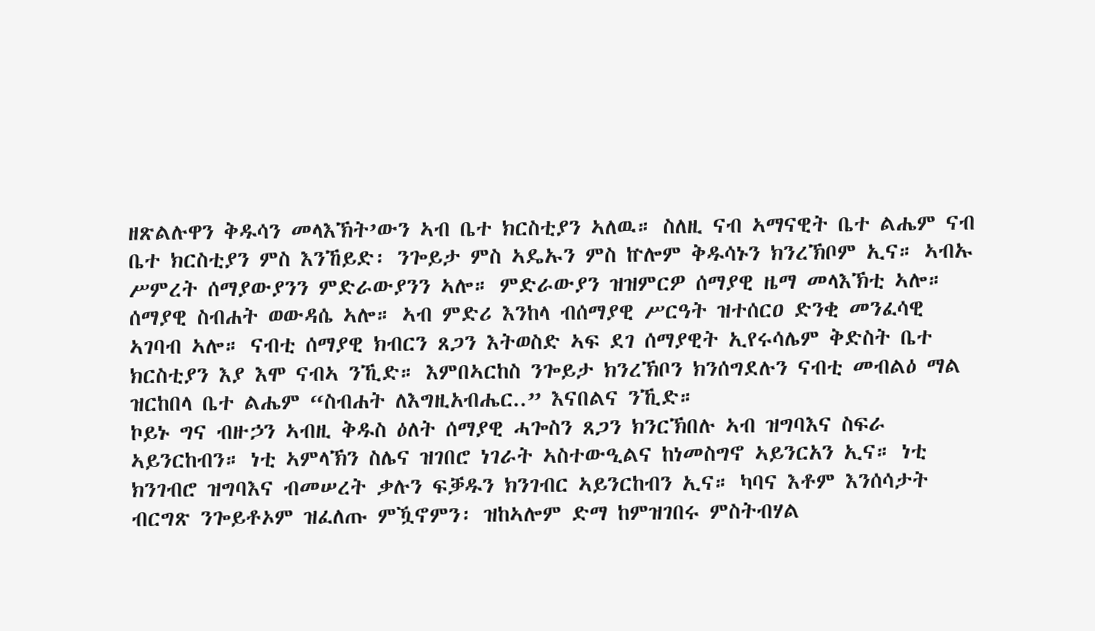ዘጽልሉዋን ቅዱሳን መላእኽት’ውን ኣብ ቤተ ክርስቲያን ኣለዉ። ስለዚ ናብ ኣማናዊት ቤተ ልሔም ናብ ቤተ ክርስቲያን ምስ እንኸይድ፡ ንጐይታ ምስ ኣዴኡን ምስ ኵሎም ቅዱሳኑን ክንረኽቦም ኢና። ኣብኡ ሥምረት ሰማያውያንን ምድራውያንን ኣሎ። ምድራውያን ዝዝምርዎ ሰማያዊ ዜማ መላእኽቲ ኣሎ። ሰማያዊ ስብሐት ወውዳሴ ኣሎ። ኣብ ምድሪ እንከላ ብሰማያዊ ሥርዓት ዝተሰርዐ ድንቂ መንፈሳዊ ኣገባብ ኣሎ። ናብቲ ሰማያዊ ክብርን ጸጋን እትወስድ ኣፍ ደገ ሰማያዊት ኢየሩሳሌም ቅድስት ቤተ ክርስቲያን እያ እሞ ናብኣ ንኺድ። እምበኣርከስ ንጐይታ ክንረኽቦን ክንሰግደሉን ናብቲ መብልዕ ማል ዝርከበላ ቤተ ልሔም “ስብሐት ለእግዚአብሔር..” እናበልና ንኺድ።
ኮይኑ ግና ብዙኃን ኣብዚ ቅዱስ ዕለት ሰማያዊ ሓጐስን ጸጋን ክንርኽበሉ ኣብ ዝግባእና ስፍራ ኣይንርከብን። ነቲ ኣምላኽን ስሌና ዝገበሮ ነገራት ኣስተውዒልና ከነመስግኖ ኣይንርአን ኢና። ነቲ ክንገብሮ ዝግባእና ብመሠረት ቃሉን ፍቓዱን ክንገብር ኣይንርከብን ኢና። ካባና እቶም እንሰሳታት ብርግጽ ንጐይቶኦም ዝፈለጡ ምዃኖምን፡ ዝከኣሎም ድማ ከምዝገበሩ ምስትብሃል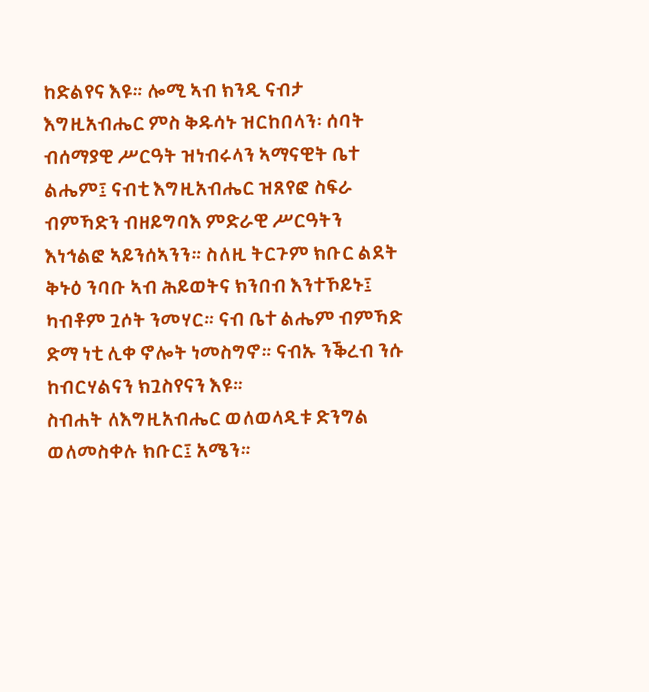ከድልየና እዩ። ሎሚ ኣብ ክንዲ ናብታ እግዚአብሔር ምስ ቅዱሳኑ ዝርከበላን፡ ሰባት ብሰማያዊ ሥርዓት ዝነብሩላን ኣማናዊት ቤተ ልሔም፤ ናብቲ እግዚአብሔር ዝጸየፎ ስፍራ ብምኻድን ብዘይግባእ ምድራዊ ሥርዓትን እነኅልፎ ኣይንሰኣንን። ስለዚ ትርጉም ክቡር ልደት ቅኑዕ ንባቡ ኣብ ሕይወትና ክንበብ እንተኾይኑ፤ ካብቶም ጓሶት ንመሃር። ናብ ቤተ ልሔም ብምኻድ ድማ ነቲ ሊቀ ኖሎት ነመስግኖ። ናብኡ ንቕረብ ንሱ ከብርሃልናን ክጓስየናን እዩ።
ስብሐት ለእግዚአብሔር ወለወላዲቱ ድንግል ወለመስቀሉ ክቡር፤ አሜን።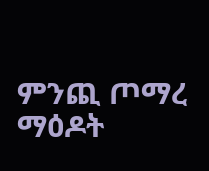ምንጪ ጦማረ ማዕዶት